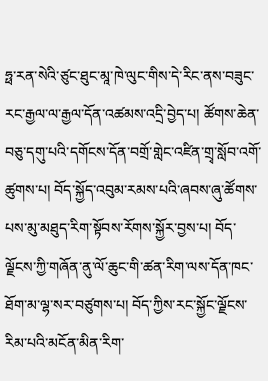ཧྥ་རན་སེའི་ཙུང་ཐུང་མཱ་ཁེ་ལུང་གིས་དེ་རིང་ནས་བཟུང་རང་རྒྱལ་ལ་རྒྱལ་དོན་འཚམས་འདྲི་བྱེད་པ། ཚོགས་ཆེན་བཅུ་དགུ་པའི་དགོངས་དོན་བགྲོ་གླེང་འཛིན་གྲྭ་སློབ་འགོ་ཚུགས་པ། བོད་སྐྱོད་འབུམ་རམས་པའི་ཞབས་ཞུ་ཚོགས་པས་མུ་མཐུད་རིག་སྟོབས་རོགས་སྐྱོར་བྱས་པ། བོད་ལྗོངས་ཀྱི་གཞོན་ནུ་ལོ་ཆུང་གི་ཚན་རིག་ལས་དོན་ཁང་ཐོག་མ་ལྷ་སར་བཙུགས་པ། བོད་ཀྱིས་རང་སྐྱོང་ལྗོངས་རིམ་པའི་མངོན་མིན་རིག་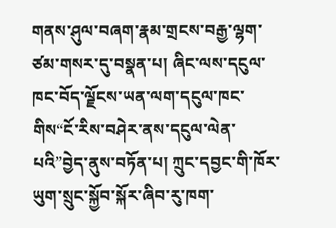གནས་ཤུལ་བཞག་རྣམ་གྲངས་བརྒྱ་ལྷག་ཙམ་གསར་དུ་བསྣན་པ། ཞིང་ལས་དངུལ་ཁང་བོད་ལྗོངས་ཡན་ལག་དངུལ་ཁང་གིས“ངོ་རིས་བཤེར་ནས་དངུལ་ལེན་པའི”བྱེད་ནུས་བཏོན་པ། ཀྲུང་དབྱང་གི་ཁོར་ཡུག་སྲུང་སྐྱོབ་སྐོར་ཞིབ་རུ་ཁག་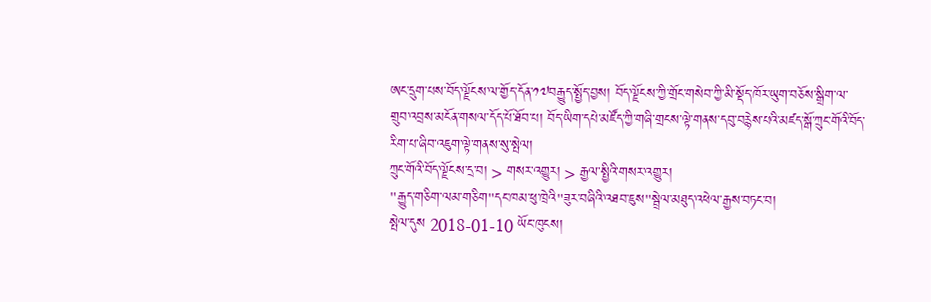ཨང་དྲུག་པས་བོད་ལྗོངས་ལ་གྱོད་དོན་༡༧བརྒྱུད་སྤྱོད་བྱས། བོད་ལྗོངས་ཀྱི་གྲོང་གསེབ་ཀྱི་མི་སྡོད་ཁོར་ཡུག་བཅོས་སྒྲིག་ལ་གྲུབ་འབྲས་མངོན་གསལ་དོད་པོ་ཐོབ་པ། བོད་ཡིག་དཔེ་མཛོད་ཀྱི་གཞི་གྲངས་ལྟེ་གནས་དབུ་བརྙེས་པའི་མཛད་སྒོ་ཀྲུང་གོའི་བོད་རིག་པ་ཞིབ་འཇུག་ལྟེ་གནས་སུ་སྤེལ།
ཀྲུང་གོའི་བོད་ལྗོངས་དྲ་བ། > གསར་འགྱུར། > རྒྱལ་སྤྱིའི་གསར་འགྱུར།
"རྒྱུད་གཅིག་ལམ་གཅིག"དང་ཁམ་ཕུ་ཁྲེའི"ཟུར་བཞིའི་འཐབ་ཇུས"སྦྲེལ་མཐུད་འཕེལ་རྒྱས་བཏང་བ།
སྤེལ་དུས 2018-01-10 ཡོང་ཁུངས།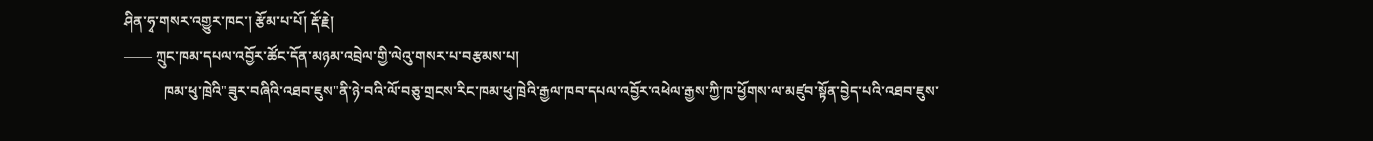ཤིན་ཧྭ་གསར་འགྱུར་ཁང་། རྩོམ་པ་པོ། རྡོ་རྗེ།
—— ཀྲུང་ཁམ་དཔལ་འབྱོར་ཚོང་དོན་མཉམ་འབྲེལ་གྱི་ལེའུ་གསར་པ་བརྩམས་པ།
           ཁམ་ཕུ་ཁྲེའི"ཟུར་བཞིའི་འཐབ་ཇུས"ནི་ཉེ་བའི་ལོ་བཅུ་གྲངས་རིང་ཁམ་ཕུ་ཁྲེའི་རྒྱལ་ཁབ་དཔལ་འབྱོར་འཕེལ་རྒྱས་ཀྱི་ཁ་ཕྱོགས་ལ་མཛུབ་སྟོན་བྱེད་པའི་འཐབ་ཇུས་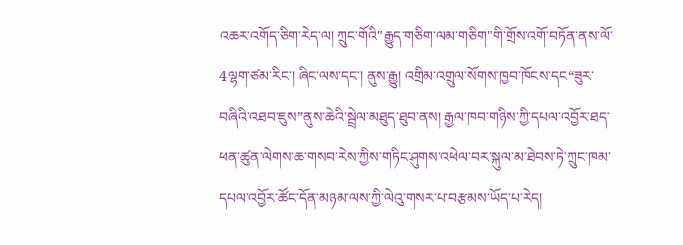འཆར་འགོད་ཅིག་རེད་ལ། ཀྲུང་གོའི"རྒྱུད་གཅིག་ལམ་གཅིག"གི་གྲོས་འགོ་བཏོན་ནས་ལོ་4ལྷག་ཙམ་རིང་། ཞིང་ལས་དང་། ནུས་རྒྱུ། འགྲིམ་འགྲུལ་སོགས་ཁྱབ་ཁོངས་དང“ཟུར་བཞིའི་འཐབ་ཇུས”ནུས་ཆེའི་སྦྲེལ་མཐུད་ཐུབ་ནས། རྒྱལ་ཁབ་གཉིས་ཀྱི་དཔལ་འབྱོར་ཐད་ཕན་ཚུན་ལེགས་ཆ་གསབ་རེས་ཀྱིས་གཏིང་ཤུགས་འཕེལ་བར་སྐུལ་མ་ཐེབས་ཏེ་ཀྲུང་ཁམ་དཔལ་འབྱོར་ཚོང་དོན་མཉམ་ལས་ཀྱི་ལེའུ་གསར་པ་བརྩམས་ཡོད་པ་རེད།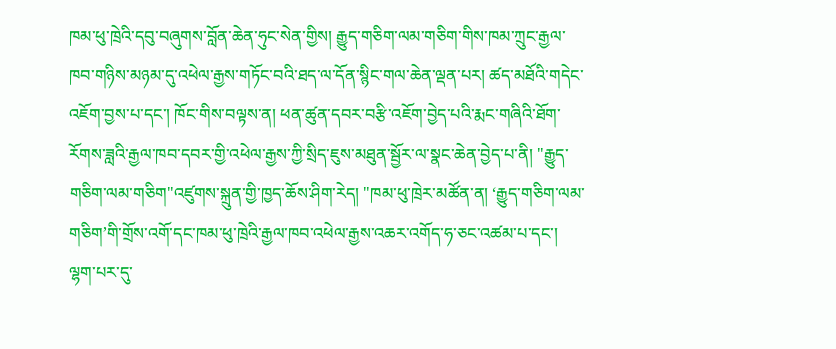ཁམ་ཕུ་ཁྲེའི་དབུ་བཞུགས་བློན་ཆེན་ཧུང་སེན་གྱིས། རྒྱུད་གཅིག་ལམ་གཅིག་གིས་ཁམ་ཀྲུང་རྒྱལ་ཁབ་གཉིས་མཉམ་དུ་འཕེལ་རྒྱས་གཏོང་བའི་ཐད་ལ་དོན་སྙིང་གལ་ཆེན་ལྡན་པར། ཚད་མཐོའི་གདེང་འཇོག་བྱས་པ་དང་། ཁོང་གིས་བལྟས་ན། ཕན་ཚུན་དབར་བརྩི་འཇོག་བྱེད་པའི་རྨང་གཞིའི་ཐོག་རོགས་ཟླའི་རྒྱལ་ཁབ་དབར་གྱི་འཕེལ་རྒྱས་ཀྱི་སྲིད་ཇུས་མཐུན་སྦྱོར་ལ་སྣང་ཆེན་བྱེད་པ་ནི། "རྒྱུད་གཅིག་ལམ་གཅིག"འཛུགས་སྐྲུན་གྱི་ཁྱད་ཆོས་ཤིག་རེད། "ཁམ་ཕུ་ཁྲེར་མཚོན་ན། ‘རྒྱུད་གཅིག་ལམ་གཅིག’གི་གྲོས་འགོ་དང་ཁམ་ཕུ་ཁྲེའི་རྒྱལ་ཁབ་འཕེལ་རྒྱས་འཆར་འགོད་ཧ་ཅང་འཚམ་པ་དང་། ལྷག་པར་དུ་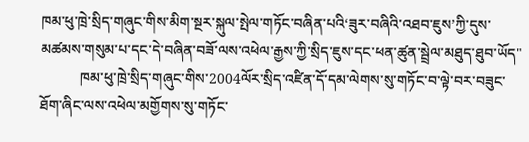ཁམ་ཕུ་ཁྲེ་སྲིད་གཞུང་གིས་མིག་སྔར་སྐུལ་སྤེལ་གཏོང་བཞིན་པའི‘ཟུར་བཞིའི་འཐབ་ཇུས’ཀྱི་དུས་མཚམས་གསུམ་པ་དང་དེ་བཞིན་བཟོ་ལས་འཕེལ་རྒྱས་ཀྱི་སྲིད་ཇུས་དང་ཕན་ཚུན་སྦྲེལ་མཐུད་ཐུབ་ཡོད"
           ཁམ་ཕུ་ཁྲེ་སྲིད་གཞུང་གིས་2004ལོར་སྲིད་འཛིན་དོ་དམ་ལེགས་སུ་གཏོང་བ་ལྟེ་བར་བཟུང་ཐོག་ཞིང་ལས་འཕེལ་མགྱོགས་སུ་གཏོང་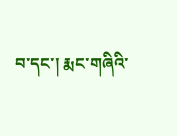བ་དང་། རྨང་གཞིའི་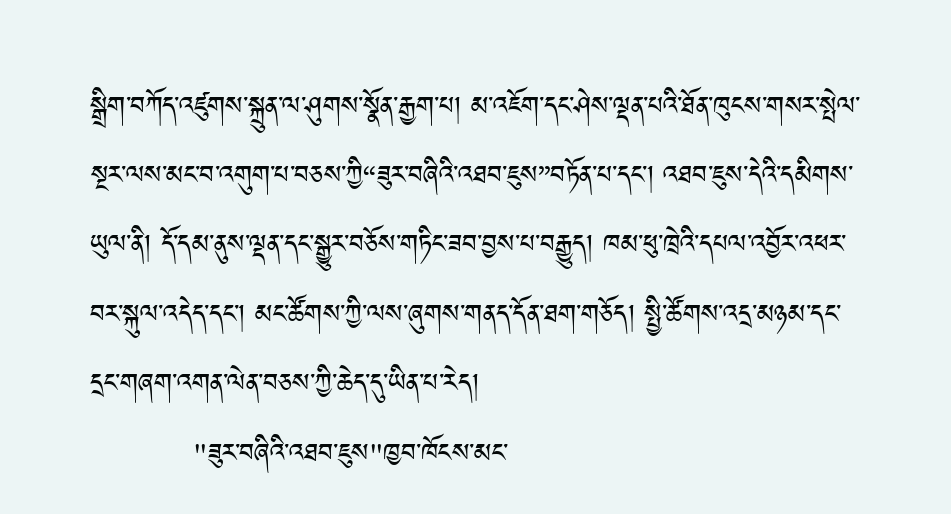སྒྲིག་བཀོད་འཛུགས་སྐྲུན་ལ་ཤུགས་སྣོན་རྒྱག་པ། མ་འཇོག་དང་ཤེས་ལྡན་པའི་ཐོན་ཁུངས་གསར་སྤེལ་སྔར་ལས་མང་བ་འགུག་པ་བཅས་ཀྱི“ཟུར་བཞིའི་འཐབ་ཇུས”བཏོན་པ་དང་། འཐབ་ཇུས་དེའི་དམིགས་ཡུལ་ནི། དོ་དམ་ནུས་ལྡན་དང་སྒྱུར་བཅོས་གཏིང་ཟབ་བྱས་པ་བརྒྱུད། ཁམ་ཕུ་ཁྲེའི་དཔལ་འབྱོར་འཕར་བར་སྐུལ་འདེད་དང་། མང་ཚོགས་ཀྱི་ལས་ཞུགས་གནད་དོན་ཐག་གཅོད། སྤྱི་ཚོགས་འདྲ་མཉམ་དང་དྲང་གཞག་འགན་ལེན་བཅས་ཀྱི་ཆེད་དུ་ཡིན་པ་རེད།
           "ཟུར་བཞིའི་འཐབ་ཇུས"ཁྱབ་ཁོངས་མང་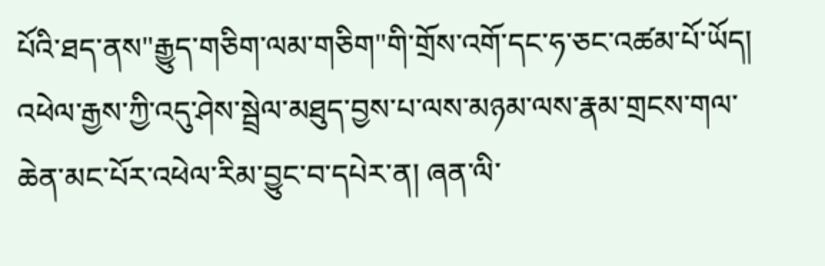པོའི་ཐད་ནས"རྒྱུད་གཅིག་ལམ་གཅིག"གི་གྲོས་འགོ་དང་ཧ་ཅང་འཚམ་པོ་ཡོད། འཕེལ་རྒྱས་ཀྱི་འདུ་ཤེས་སྦྲེལ་མཐུད་བྱས་པ་ལས་མཉམ་ལས་རྣམ་གྲངས་གལ་ཆེན་མང་པོར་འཕེལ་རིམ་བྱུང་བ་དཔེར་ན། ཞན་ལི་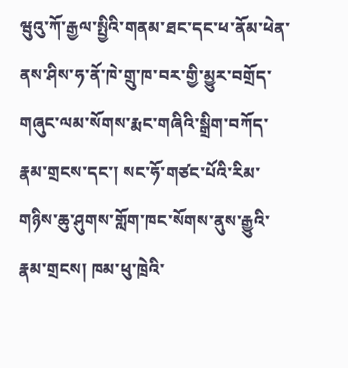ཝུའུ་ཀོ་རྒྱལ་སྤྱིའི་གནམ་ཐང་དང་ཕ་ནོམ་ཕེན་ནས་ཤིས་ཧ་ནོ་ཁེ་གྲུ་ཁ་བར་གྱི་མྱུར་བགྲོད་གཞུང་ལམ་སོགས་རྨང་གཞིའི་སྒྲིག་བཀོད་རྣམ་གྲངས་དང་། སང་ཧོ་གཙང་པོའི་རིམ་གཉིས་ཆུ་ཤུགས་གློག་ཁང་སོགས་ནུས་རྒྱུའི་རྣམ་གྲངས། ཁམ་ཕུ་ཁྲེའི་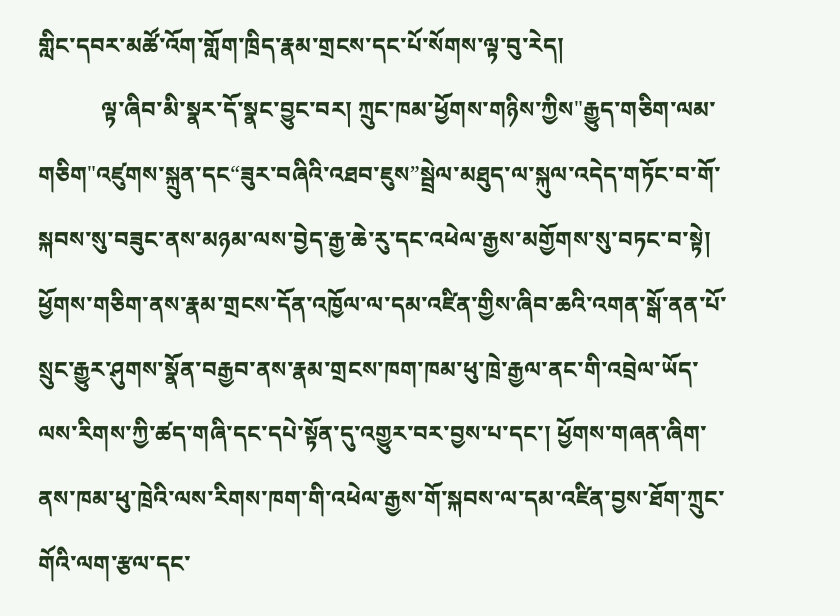གླིང་དབར་མཚོ་འོག་གློག་ཁྲིད་རྣམ་གྲངས་དང་པོ་སོགས་ལྟ་བུ་རེད།
           ལྟ་ཞིབ་མི་སྣར་དོ་སྣང་བྱུང་བར། ཀྲུང་ཁམ་ཕྱོགས་གཉིས་ཀྱིས"རྒྱུད་གཅིག་ལམ་གཅིག"འཛུགས་སྐྲུན་དང“ཟུར་བཞིའི་འཐབ་ཇུས”སྦྲེལ་མཐུད་ལ་སྐུལ་འདེད་གཏོང་བ་གོ་སྐབས་སུ་བཟུང་ནས་མཉམ་ལས་བྱེད་རྒྱ་ཆེ་རུ་དང་འཕེལ་རྒྱས་མགྱོགས་སུ་བཏང་བ་སྟེ། ཕྱོགས་གཅིག་ནས་རྣམ་གྲངས་དོན་འཁྱོལ་ལ་དམ་འཛིན་གྱིས་ཞིབ་ཆའི་འགན་སྒོ་ནན་པོ་སྲུང་རྒྱུར་ཤུགས་སྣོན་བརྒྱབ་ནས་རྣམ་གྲངས་ཁག་ཁམ་ཕུ་ཁྲེ་རྒྱལ་ནང་གི་འབྲེལ་ཡོད་ལས་རིགས་ཀྱི་ཚད་གཞི་དང་དཔེ་སྟོན་དུ་འགྱུར་བར་བྱས་པ་དང་། ཕྱོགས་གཞན་ཞིག་ནས་ཁམ་ཕུ་ཁྲེའི་ལས་རིགས་ཁག་གི་འཕེལ་རྒྱས་གོ་སྐབས་ལ་དམ་འཛིན་བྱས་ཐོག་ཀྲུང་གོའི་ལག་རྩལ་དང་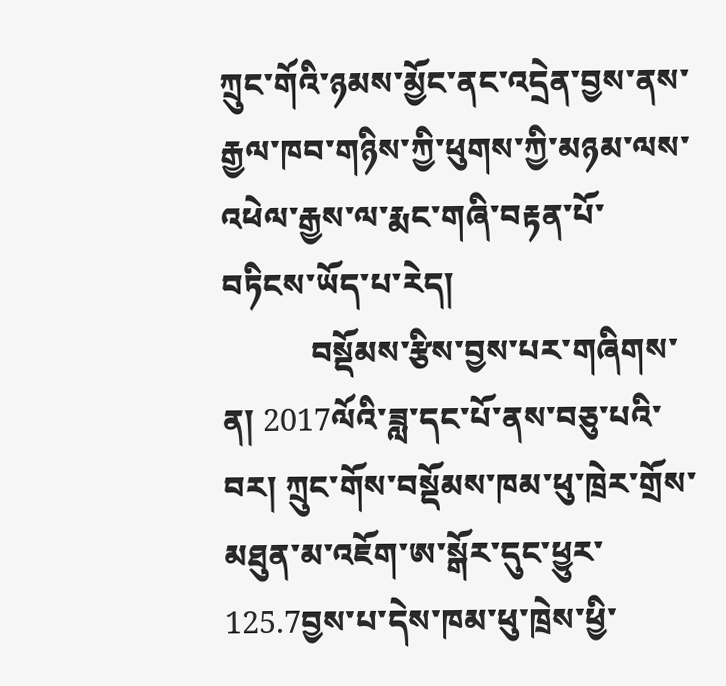ཀྲུང་གོའི་ཉམས་མྱོང་ནང་འདྲེན་བྱས་ནས་རྒྱལ་ཁབ་གཉིས་ཀྱི་ཕུགས་ཀྱི་མཉམ་ལས་འཕེལ་རྒྱས་ལ་རྨང་གཞི་བརྟན་པོ་བཏིངས་ཡོད་པ་རེད།
           བསྡོམས་རྩིས་བྱས་པར་གཞིགས་ན། 2017ལོའི་ཟླ་དང་པོ་ནས་བཅུ་པའི་བར། ཀྲུང་གོས་བསྡོམས་ཁམ་ཕུ་ཁྲེར་གྲོས་མཐུན་མ་འཇོག་ཨ་སྒོར་དུང་ཕྱུར་125.7བྱས་པ་དེས་ཁམ་ཕུ་ཁྲེས་ཕྱི་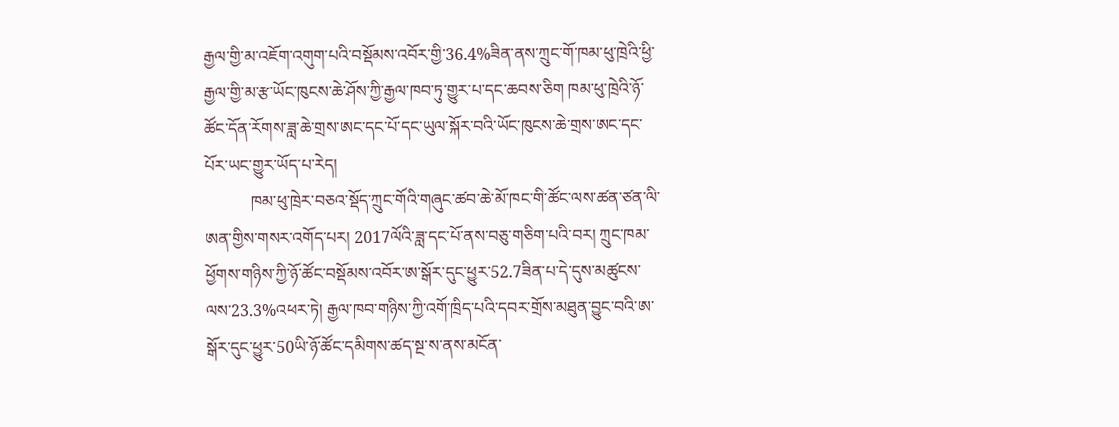རྒྱལ་གྱི་མ་འཇོག་འགུག་པའི་བསྡོམས་འབོར་གྱི་36.4%ཟིན་ནས་ཀྲུང་གོ་ཁམ་ཕུ་ཁྲེའི་ཕྱི་རྒྱལ་གྱི་མ་རྩ་ཡོང་ཁུངས་ཆེ་ཤོས་ཀྱི་རྒྱལ་ཁབ་ཏུ་གྱུར་པ་དང་ཆབས་ཅིག ཁམ་ཕུ་ཁྲེའི་ཉོ་ཚོང་དོན་རོགས་ཟླ་ཆེ་གྲས་ཨང་དང་པོ་དང་ཡུལ་སྐོར་བའི་ཡོང་ཁུངས་ཆེ་གྲས་ཨང་དང་པོར་ཡང་གྱུར་ཡོད་པ་རེད།
           ཁམ་ཕུ་ཁྲེར་བཅའ་སྡོད་ཀྲུང་གོའི་གཞུང་ཚབ་ཆེ་མོ་ཁང་གི་ཚོང་ལས་ཚན་ཙན་ལི་ཨན་གྱིས་གསར་འགོད་པར། 2017ལོའི་ཟླ་དང་པོ་ནས་བཅུ་གཅིག་པའི་བར། ཀྲུང་ཁམ་ཕྱོགས་གཉིས་ཀྱི་ཉོ་ཚོང་བསྡོམས་འབོར་ཨ་སྒོར་དུང་ཕྱུར་52.7ཟིན་པ་དེ་དུས་མཚུངས་ལས་23.3%འཕར་ཏེ། རྒྱལ་ཁབ་གཉིས་ཀྱི་འགོ་ཁྲིད་པའི་དབར་གྲོས་མཐུན་བྱུང་བའི་ཨ་སྒོར་དུང་ཕྱུར་50ཡི་ཉོ་ཚོང་དམིགས་ཚད་སྔ་ས་ནས་མངོན་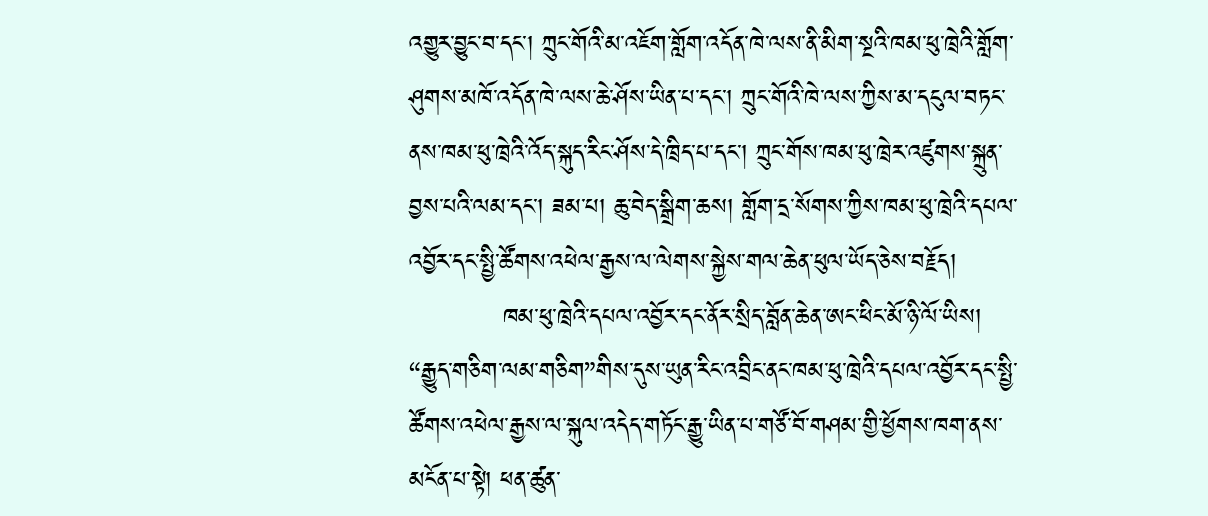འགྱུར་བྱུང་བ་དང་། ཀྲུང་གོའི་མ་འཇོག་གློག་འདོན་ཁེ་ལས་ནི་མིག་སྔའི་ཁམ་ཕུ་ཁྲེའི་གློག་ཤུགས་མཁོ་འདོན་ཁེ་ལས་ཆེ་ཤོས་ཡིན་པ་དང་། ཀྲུང་གོའི་ཁེ་ལས་ཀྱིས་མ་དངུལ་བཏང་ནས་ཁམ་ཕུ་ཁྲེའི་འོད་སྐུད་རིང་ཤོས་དེ་ཁྲིད་པ་དང་། ཀྲུང་གོས་ཁམ་ཕུ་ཁྲེར་འཛུགས་སྐྲུན་བྱས་པའི་ལམ་དང་། ཟམ་པ། ཆུ་བེད་སྒྲིག་ཆས། གློག་དྲ་སོགས་ཀྱིས་ཁམ་ཕུ་ཁྲེའི་དཔལ་འབྱོར་དང་སྤྱི་ཚོགས་འཕེལ་རྒྱས་ལ་ལེགས་སྐྱེས་གལ་ཆེན་ཕུལ་ཡོད་ཅེས་བརྗོད།
           ཁམ་ཕུ་ཁྲེའི་དཔལ་འབྱོར་དང་ནོར་སྲིད་བློན་ཆེན་ཨང་ཕིང་མོ་ཉི་ལོ་ཡིས། “རྒྱུད་གཅིག་ལམ་གཅིག”གིས་དུས་ཡུན་རིང་འབྲིང་ནང་ཁམ་ཕུ་ཁྲེའི་དཔལ་འབྱོར་དང་སྤྱི་ཚོགས་འཕེལ་རྒྱས་ལ་སྐུལ་འདེད་གཏོང་རྒྱུ་ཡིན་པ་གཙོ་བོ་གཤམ་གྱི་ཕྱོགས་ཁག་ནས་མངོན་པ་སྟེ། ཕན་ཚུན་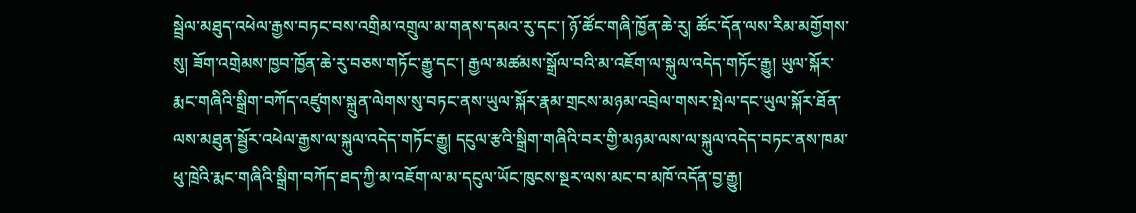སྦྲེལ་མཐུད་འཕེལ་རྒྱས་བཏང་བས་འགྲིམ་འགྲུལ་མ་གནས་དམའ་རུ་དང་། ཉོ་ཚོང་གཞི་ཁྱོན་ཆེ་རུ། ཚོང་དོན་ལས་རིམ་མགྱོགས་སུ། ཟོག་འགྲེམས་ཁྱབ་ཁྱོན་ཆེ་རུ་བཅས་གཏོང་རྒྱུ་དང་། རྒྱལ་མཚམས་སྒྲོལ་བའི་མ་འཇོག་ལ་སྐུལ་འདེད་གཏོང་རྒྱུ། ཡུལ་སྐོར་རྨང་གཞིའི་སྒྲིག་བཀོད་འཛུགས་སྐྲུན་ལེགས་སུ་བཏང་ནས་ཡུལ་སྐོར་རྣམ་གྲངས་མཉམ་འབྲེལ་གསར་སྤེལ་དང་ཡུལ་སྐོར་ཐོན་ལས་མཐུན་སྦྱོར་འཕེལ་རྒྱས་ལ་སྐུལ་འདེད་གཏོང་རྒྱུ། དངུལ་རྩའི་སྒྲིག་གཞིའི་བར་གྱི་མཉམ་ལས་ལ་སྐུལ་འདེད་བཏང་ནས་ཁམ་ཕུ་ཁྲེའི་རྨང་གཞིའི་སྒྲིག་བཀོད་ཐད་ཀྱི་མ་འཇོག་ལ་མ་དངུལ་ཡོང་ཁུངས་སྔར་ལས་མང་བ་མཁོ་འདོན་བྱ་རྒྱུ།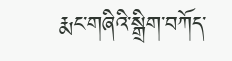རྨང་གཞིའི་སྒྲིག་བཀོད་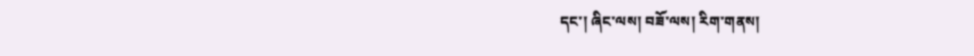དང་། ཞིང་ལས། བཟོ་ལས། རིག་གནས།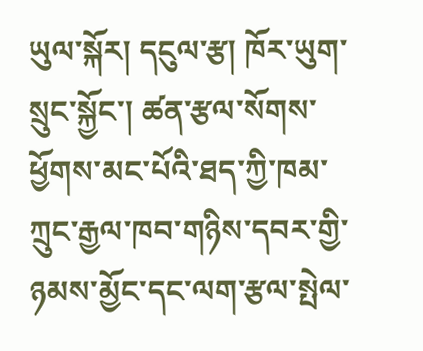ཡུལ་སྐོར། དངུལ་རྩ། ཁོར་ཡུག་སྲུང་སྐྱོང་། ཚན་རྩལ་སོགས་ཕྱོགས་མང་པོའི་ཐད་ཀྱི་ཁམ་ཀྲུང་རྒྱལ་ཁབ་གཉིས་དབར་གྱི་ཉམས་མྱོང་དང་ལག་རྩལ་སྤེལ་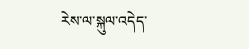རེས་ལ་སྐུལ་འདེད་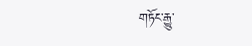གཏོང་རྒྱུ་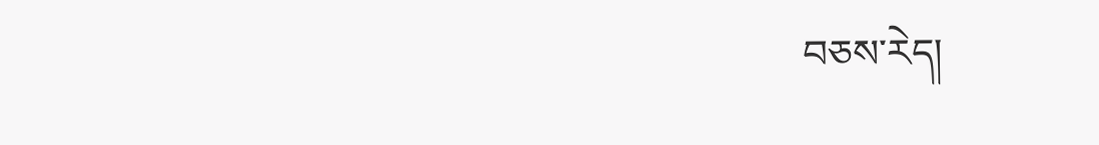བཅས་རེད།